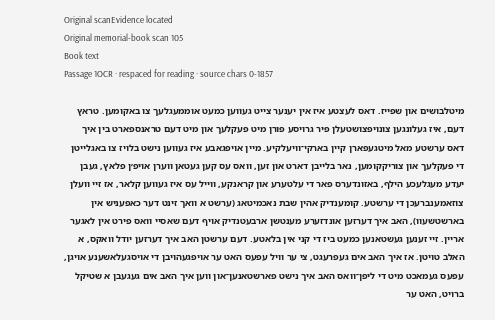Original scanEvidence located
Original memorial-book scan 105
Book text
Passage 1OCR · respaced for reading · source chars 0-1857

מיטלבושים און שפייז. דאס לעצטע איז אין יענער צייט געווען כמעט אוממעגלעך צו באקומען. טראץ דעם, איז געלונגען צונויפצושטעלן פיר גרויסע פורן מיט פעקלעך און מיט דעם טראנספארט בין איך דאס ערשטע מאל מיטגעפארן קיין בארקי־וויעלקיע. מיין אויפגאבע איז געווען נישט בלויז צו באגלייטן די פעקלעך און צוריקקומען, נאר בלייבן דארט און זען, וואס עס קען געטאן ווערן אויפ׳ן פלאץ, געבן יעדע מעגלעכע הילף, באזונדערס פאר די עלטערע און קראנקע, ווייל עס איז געווען קלאר, אז זיי וועלן צוזאמענברעכן די ערשטע. קומענדיק אהין שבת נאכמיטאג (ערשט א וואך זינט דער כאפעניש אין בארשטשעוו), האב איך דערזען אונדזערע מענטשן ארבעטנדיק אויף דעם שאסיי וואס פירט אין לאגער אריין. זיי זענען געשטאנען כמעט ביז די קני אין בלאטע. דעם ערשטן האב איך דערזען יודל וואקס, א האלב טויטן. אז איך האב אים געפרעגט, צי ער וויל עפעס האט ער אויפגעהויבן די אויסגעלאשענע אויגן, עפעס געמאכט מיט די ליפן־וואס האב איך נישט פארשטאנען־און ווען איך האב אים געגעבן א שטיקל ברויט, האט ער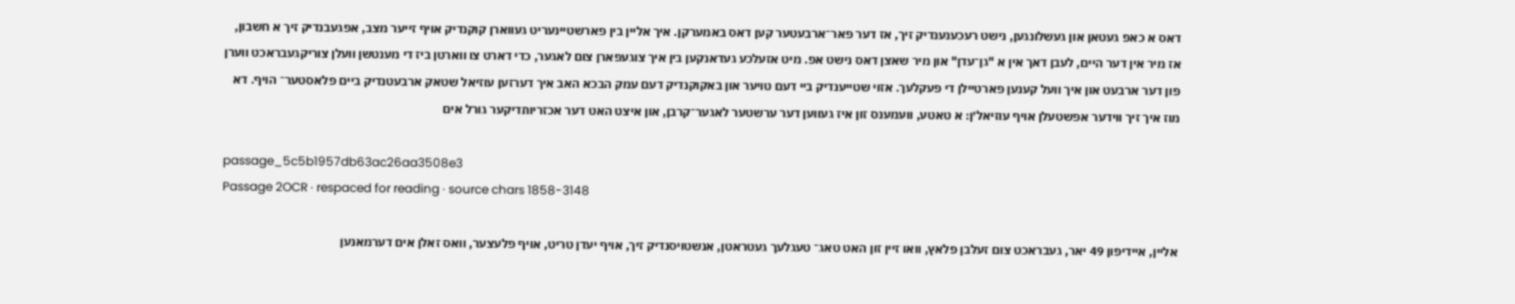דאס א כאפ געטאן און געשלונגען, נישט רעכענענדיק זיך, אז דער פאר־ארבעטער קען דאס באמערקן. איך אליין בין פארשטיינעריט געווארן קוקנדיק אויף זייער מצב, אפגעבנדיק זיך א חשבון, אז מיר אין דער היים, לעבן דאך אין א "גן־עדן" און מיר שאצן דאס נישט אפ. מיט אזעלכע געדאנקען בין איך צוגעפארן צום לאגער, כדי דארט צו ווארטן ביז די מענטשן וועלן צוריקגעבראכט ווערן פון דער ארבעט און איך וועל קענען פארטיילן די פעקלעך. אזוי שטייענדיק ביי דעם טויער און באקוקנדיק דעם עמק הבכא האב איך דערזען עוזיאל שטאק ארבעטנדיק ביים פלאסטער־ הויף. דא מוז איך זיך ווידער אפשטעלן אויף עוזיאל׳ן: א טאטע, וועמענס זון איז געווען דער ערשטער לאגער־קרבן, און איצט האט דער אכזריותדיקער גורל אים

passage_5c5b1957db63ac26aa3508e3
Passage 2OCR · respaced for reading · source chars 1858-3148

אליין, איידיפון 49 יאר, געבראכט צום זעלבן פלאץ, וואו זיין זון האט טאג־ טעגלעך געטראטן, אנשטויסנדיק זיך, אויף יעדן טריט, אויף פלעצער, וואס זאלן אים דערמאנען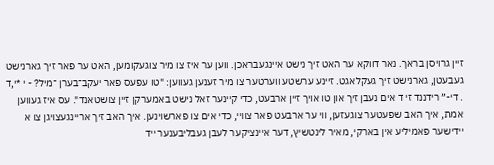זיין גרויסן בראך. נאר דווקא ער האט זיך נישט איינגעבראכן. ווען ער איז צו מיר צוגעקומען, האט ער פאר זיך גארנישט געבעטן, גארנישט זיך געקלאגט. זיינע ערשטע ווערטער צו מיר זענען געווען: "טו עפעס פאר יעקב־בערן ־מיל? - י *י,ד . די-״ רידננד זי ד אים נעבן זיך און טו אויך זיין ארבעט, כדי קיינער זאל נישט באמערקן זיין צושטאנד". עס איז געווען אמת, איך האב שפעטער צוגעזען, ווי ער ארבעט פאר צוויי, כדי אים צו פארשוינען. איך האב זיך אריינגעצויגן צו א יידישער פאמיליע אין בארקי, מאיר לינטשיץ, דער איינציקער לעבן געבליבענער ייד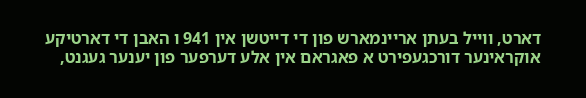דארט, ווייל בעתן אריינמארש פון די דייטשן אין 941 ו האבן די דארטיקע אוקראינער דורכגעפירט א פאגראם אין אלע דערפער פון יענער געגנט,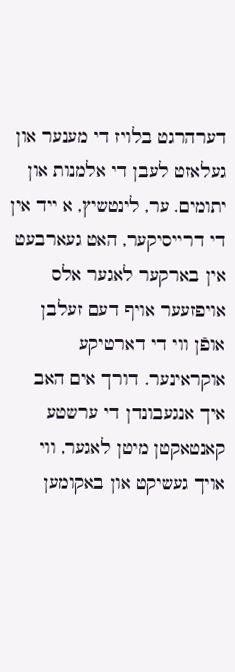דערהרגט בלויז די מענער און געלאזט לעבן די אלמנות און יתומים. ער, לינטשיץ, א ייד אין די דרייסיקער, האט געארבעט אין בארקער לאגער אלס אויפזעער אויף דעם זעלבן אופֿן ווי די דארטיקע אוקראינער. דורך אים האב איך אנגעבונדן די ערשטע קאנטאקטן מיטן לאגער, ווי אויך געשיקט און באקומען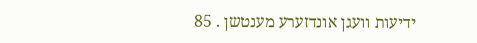ידיעות וועגן אונדזערע מענטשן . 85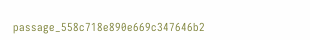passage_558c718e890e669c347646b2